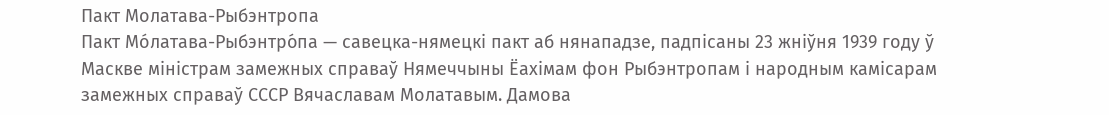Пакт Молатава-Рыбэнтропа
Пакт Мо́латава-Рыбэнтро́па — савецка-нямецкі пакт аб нянападзе, падпісаны 23 жніўня 1939 году ў Маскве міністрам замежных справаў Нямеччыны Ёахімам фон Рыбэнтропам і народным камісарам замежных справаў СССР Вячаславам Молатавым. Дамова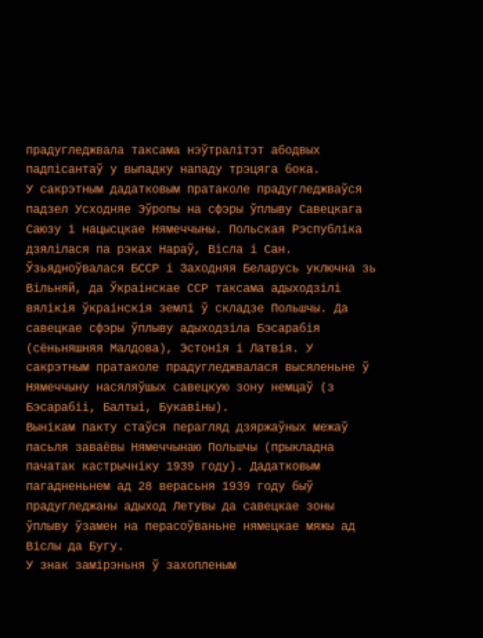прадугледжвала таксама нэўтралітэт абодвых падпісантаў у выпадку нападу трэцяга бока.
У сакрэтным дадатковым пратаколе прадугледжваўся падзел Усходняе Эўропы на сфэры ўплыву Савецкага Саюзу і нацысцкае Нямеччыны. Польская Рэспубліка дзялілася па рэках Нараў, Вісла і Сан. Ўзьядноўвалася БССР і Заходняя Беларусь уключна зь Вільняй, да Ўкраінскае ССР таксама адыходзілі вялікія ўкраінскія землі ў складзе Польшчы. Да савецкае сфэры ўплыву адыходзіла Бэсарабія (сёньняшняя Малдова), Эстонія і Латвія. У сакрэтным пратаколе прадугледжвалася высяленьне ў Нямеччыну насяляўшых савецкую зону немцаў (з Бэсарабіі, Балтыі, Букавіны).
Вынікам пакту стаўся перагляд дзяржаўных межаў пасьля заваёвы Нямеччынаю Польшчы (прыкладна пачатак кастрычніку 1939 году). Дадатковым пагадненьнем ад 28 верасьня 1939 году быў прадугледжаны адыход Летувы да савецкае зоны ўплыву ўзамен на перасоўваньне нямецкае мяжы ад Віслы да Бугу.
У знак замірэньня ў захопленым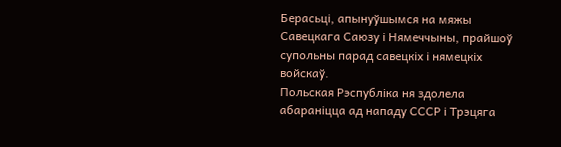Берасьці, апынуўшымся на мяжы Савецкага Саюзу і Нямеччыны, прайшоў супольны парад савецкіх і нямецкіх войскаў.
Польская Рэспубліка ня здолела абараніцца ад нападу СССР і Трэцяга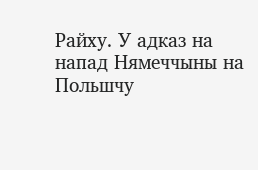Райху. У адказ на напад Нямеччыны на Польшчу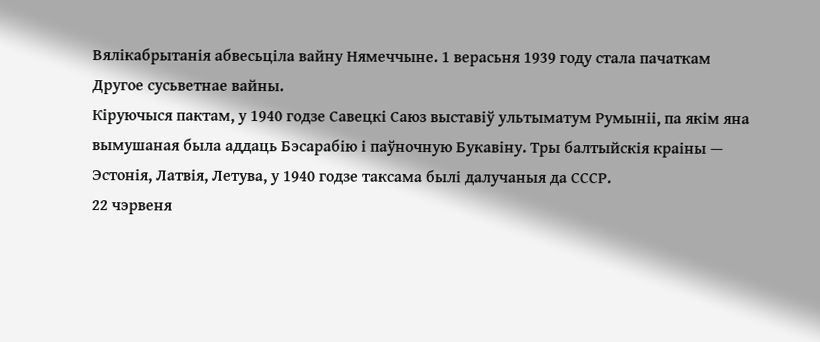Вялікабрытанія абвесьціла вайну Нямеччыне. 1 верасьня 1939 году стала пачаткам Другое сусьветнае вайны.
Кіруючыся пактам, у 1940 годзе Савецкі Саюз выставіў ультыматум Румыніі, па якім яна вымушаная была аддаць Бэсарабію і паўночную Букавіну. Тры балтыйскія краіны — Эстонія, Латвія, Летува, у 1940 годзе таксама былі далучаныя да СССР.
22 чэрвеня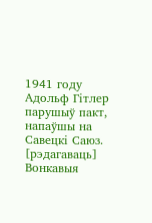1941 году Адольф Гітлер парушыў пакт, напаўшы на Савецкі Саюз.
[рэдагаваць] Вонкавыя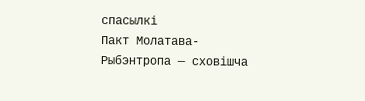спасылкі
Пакт Молатава-Рыбэнтропа — сховішча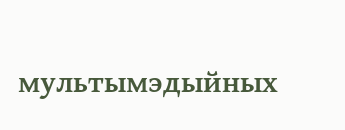мультымэдыйных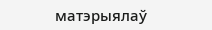матэрыялаў